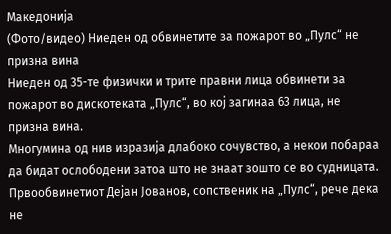Македонија
(Фото/видео) Ниеден од обвинетите за пожарот во „Пулс“ не призна вина
Ниеден од 35-те физички и трите правни лица обвинети за пожарот во дискотеката „Пулс“, во кој загинаа 63 лица, не призна вина.
Многумина од нив изразија длабоко сочувство, а некои побараа да бидат ослободени затоа што не знаат зошто се во судницата.
Првообвинетиот Дејан Јованов, сопственик на „Пулс“, рече дека не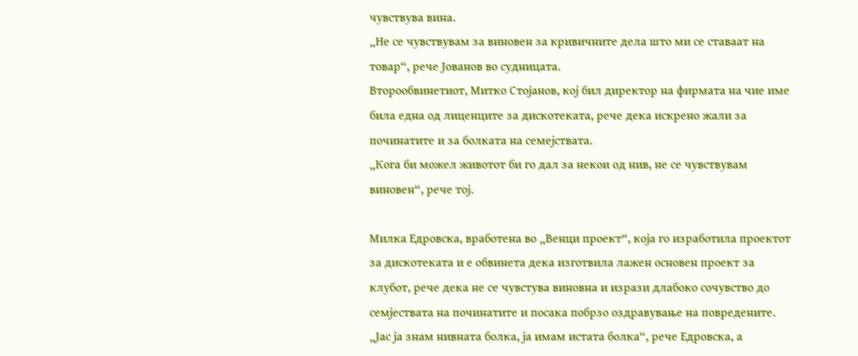чувствува вина.
„Не се чувствувам за виновен за кривичните дела што ми се ставаат на товар“, рече Јованов во судницата.
Второобвинетиот, Митко Стојанов, кој бил директор на фирмата на чие име била една од лиценците за дискотеката, рече дека искрено жали за починатите и за болката на семејствата.
„Кога би можел животот би го дал за некои од нив, не се чувствувам виновен“, рече тој.

Милка Едровска, вработена во „Венци проект“, која го изработила проектот за дискотеката и е обвинета дека изготвила лажен основен проект за клубот, рече дека не се чувстува виновна и изрази длабоко сочувство до семјествата на починатите и посака побрзо оздравување на повредените.
„Јас ја знам нивната болка, ја имам истата болка“, рече Едровска, а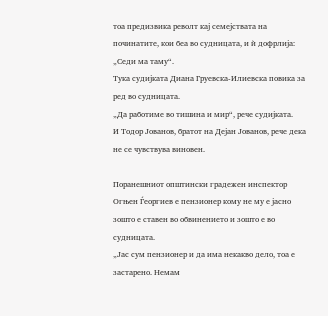тоа предизвика револт кај семејствата на починатите, кои беа во судницата, и ѝ дофрлија: „Седи ма таму“.
Тука судијката Диана Груевска-Илиевска повика за ред во судницата.
„Да работиме во тишина и мир“, рече судијката.
И Тодор Јованов, братот на Дејан Јованов, рече дека не се чувствува виновен.

Поранешниот општински градежен инспектор Огњен Ѓеоргиев е пензионер кому не му е јасно зошто е ставен во обвинението и зошто е во судницата.
„Јас сум пензионер и да има некакво дело, тоа е застарено. Немам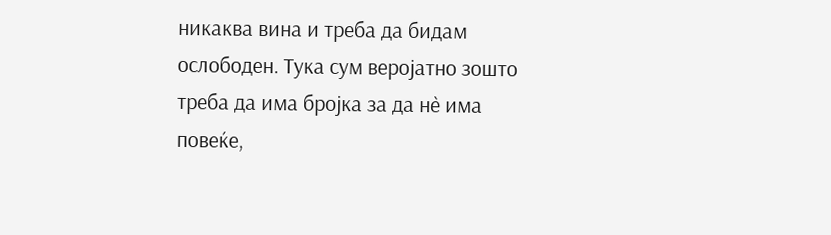никаква вина и треба да бидам ослободен. Тука сум веројатно зошто треба да има бројка за да нѐ има повеќе,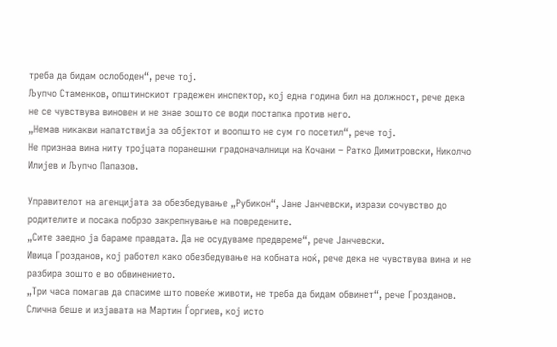треба да бидам ослободен“, рече тој.
Љупчо Стаменков, општинскиот градежен инспектор, кој една година бил на должност, рече дека не се чувствува виновен и не знае зошто се води постапка против него.
„Немав никакви напатствија за објектот и воопшто не сум го посетил“, рече тој.
Не признаа вина ниту тројцата поранешни градоначалници на Кочани – Ратко Димитровски, Николчо Илијев и Љупчо Папазов.

Управителот на агенцијата за обезбедување „Рубикон“, Јане Јанчевски, изрази сочувство до родителите и посака побрзо закрепнување на повредените.
„Сите заедно ја бараме правдата. Да не осудуваме предвреме“, рече Јанчевски.
Ивица Грозданов, кој работел како обезбедување на кобната ноќ, рече дека не чувствува вина и не разбира зошто е во обвинението.
„Три часа помагав да спасиме што повеќе животи, не треба да бидам обвинет“, рече Грозданов.
Слична беше и изјавата на Мартин Ѓоргиев, кој исто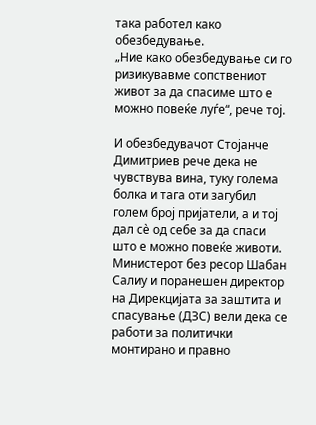така работел како обезбедување.
„Ние како обезбедување си го ризикувавме сопствениот живот за да спасиме што е можно повеќе луѓе“, рече тој.

И обезбедувачот Стојанче Димитриев рече дека не чувствува вина, туку голема болка и тага оти загубил голем број пријатели, а и тој дал сѐ од себе за да спаси што е можно повеќе животи.
Министерот без ресор Шабан Салиу и поранешен директор на Дирекцијата за заштита и спасување (ДЗС) вели дека се работи за политички монтирано и правно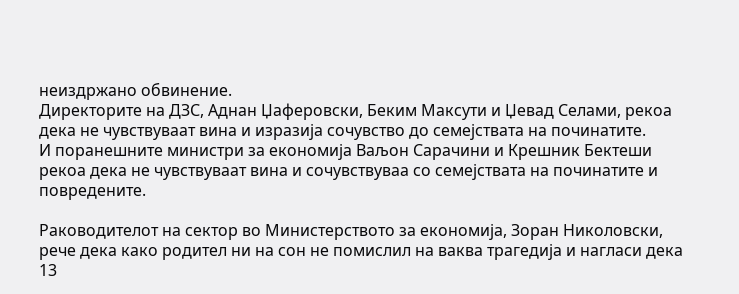неиздржано обвинение.
Директорите на ДЗС, Аднан Џаферовски, Беким Максути и Џевад Селами, рекоа дека не чувствуваат вина и изразија сочувство до семејствата на починатите.
И поранешните министри за економија Ваљон Сарачини и Крешник Бектеши рекоа дека не чувствуваат вина и сочувствуваа со семејствата на починатите и повредените.

Раководителот на сектор во Министерството за економија, Зоран Николовски, рече дека како родител ни на сон не помислил на ваква трагедија и нагласи дека 13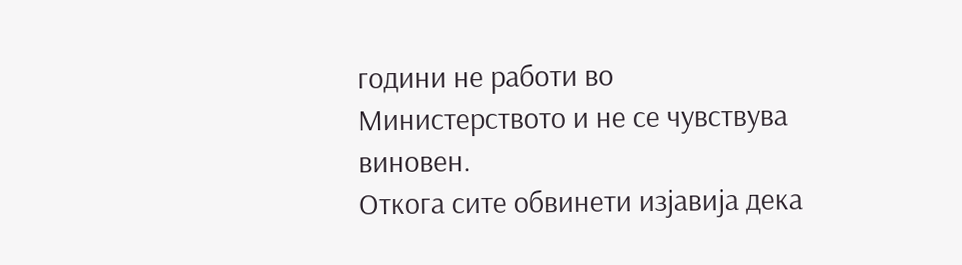години не работи во Министерството и не се чувствува виновен.
Откога сите обвинети изјавија дека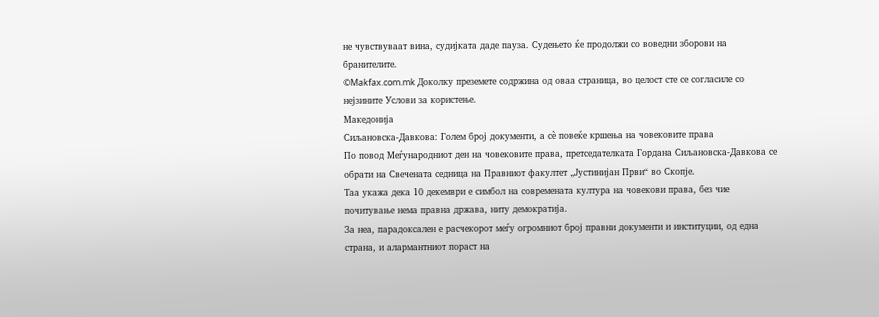не чувствуваат вина, судијката даде пауза. Судењето ќе продолжи со воведни зборови на бранителите.
©Makfax.com.mk Доколку преземете содржина од оваа страница, во целост сте се согласиле со нејзините Услови за користење.
Македонија
Сиљановска-Давкова: Голем број документи, а сè повеќе кршења на човековите права
По повод Меѓународниот ден на човековите права, претседателката Гордана Сиљановска-Давкова се обрати на Свечената седница на Правниот факултет „Јустинијан Први“ во Скопје.
Таа укажа дека 10 декември е симбол на современата култура на човекови права, без чие почитување нема правна држава, ниту демократија.
За неа, парадоксален е расчекорот меѓу огромниот број правни документи и институции, од една страна, и алармантниот пораст на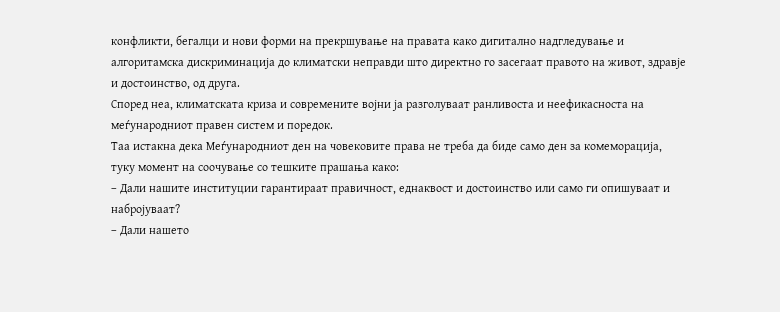конфликти, бегалци и нови форми на прекршување на правата како дигитално надгледување и алгоритамска дискриминација до климатски неправди што директно го засегаат правото на живот, здравје и достоинство, од друга.
Според неа, климатската криза и современите војни ја разголуваат ранливоста и неефикасноста на меѓународниот правен систем и поредок.
Таа истакна дека Меѓународниот ден на човековите права не треба да биде само ден за комеморација, туку момент на соочување со тешките прашања како:
‒ Дали нашите институции гарантираат правичност, еднаквост и достоинство или само ги опишуваат и набројуваат?
‒ Дали нашето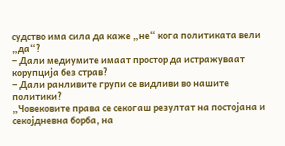судство има сила да каже „не“ кога политиката вели „да“?
‒ Дали медиумите имаат простор да истражуваат корупција без страв?
‒ Дали ранливите групи се видливи во нашите политики?
„Човековите права се секогаш резултат на постојана и секојдневна борба, на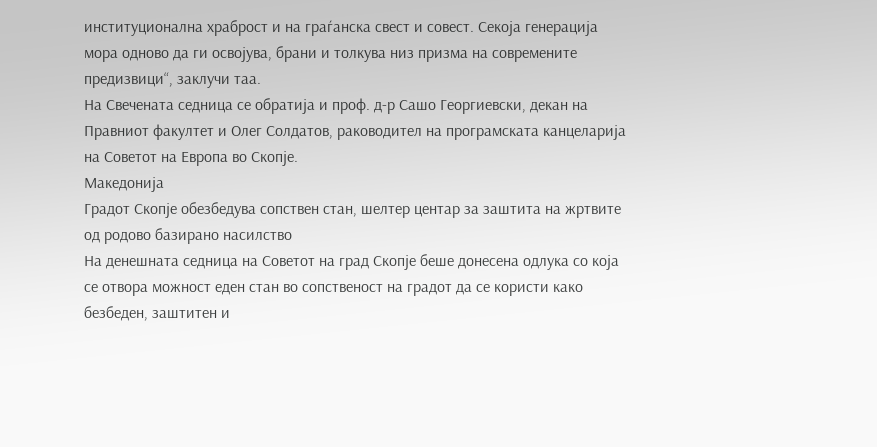институционална храброст и на граѓанска свест и совест. Секоја генерација мора одново да ги освојува, брани и толкува низ призма на современите предизвици“, заклучи таа.
На Свечената седница се обратија и проф. д-р Сашо Георгиевски, декан на Правниот факултет и Олег Солдатов, раководител на програмската канцеларија на Советот на Европа во Скопје.
Македонија
Градот Скопје обезбедува сопствен стан, шелтер центар за заштита на жртвите од родово базирано насилство
На денешната седница на Советот на град Скопје беше донесена одлука со која се отвора можност еден стан во сопственост на градот да се користи како безбеден, заштитен и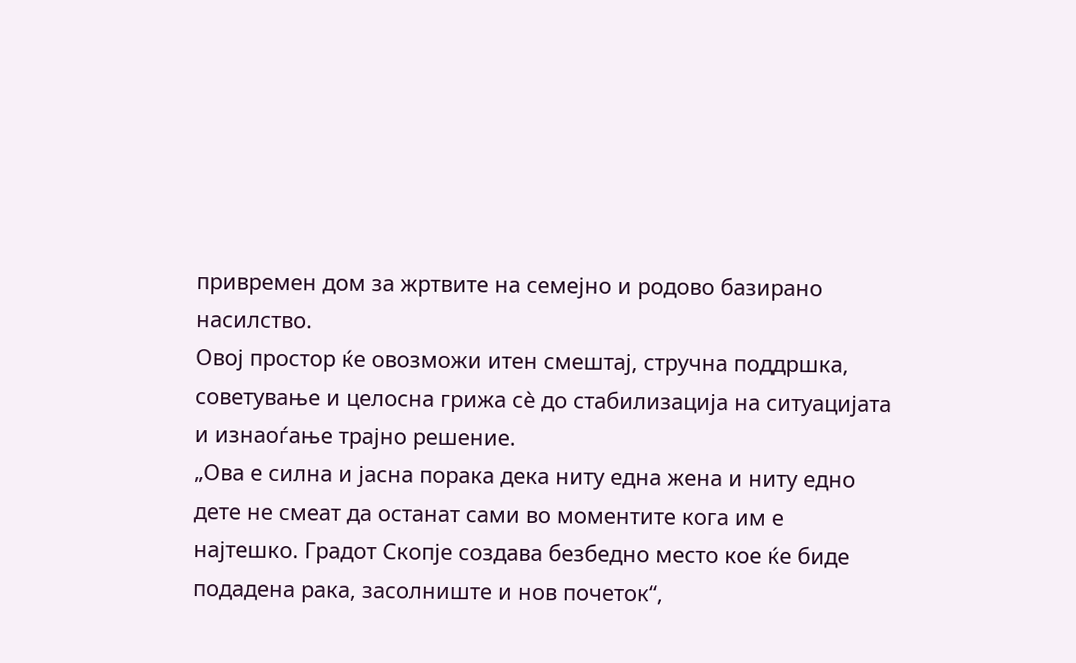привремен дом за жртвите на семејно и родово базирано насилство.
Овој простор ќе овозможи итен смештај, стручна поддршка, советување и целосна грижа сè до стабилизација на ситуацијата и изнаоѓање трајно решение.
„Ова е силна и јасна порака дека ниту една жена и ниту едно дете не смеат да останат сами во моментите кога им е најтешко. Градот Скопје создава безбедно место кое ќе биде подадена рака, засолниште и нов почеток“,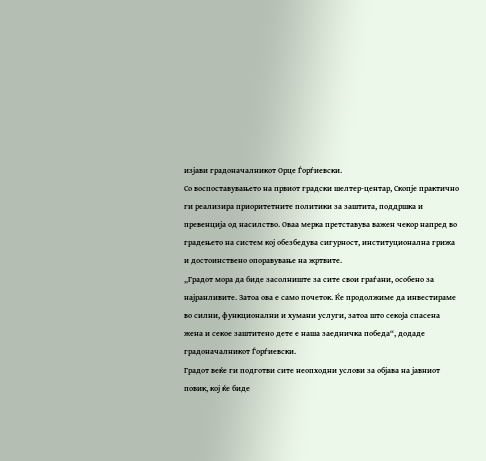изјави градоначалникот Орце Ѓорѓиевски.
Со воспоставувањето на првиот градски шелтер-центар, Скопје практично ги реализира приоритетните политики за заштита, поддршка и превенција од насилство. Оваа мерка претставува важен чекор напред во градењето на систем кој обезбедува сигурност, институционална грижа и достоинствено опоравување на жртвите.
„Градот мора да биде засолниште за сите свои граѓани, особено за најранливите. Затоа ова е само почеток. Ќе продолжиме да инвестираме во силни, функционални и хумани услуги, затоа што секоја спасена жена и секое заштитено дете е наша заедничка победа“, додаде градоначалникот Ѓорѓиевски.
Градот веќе ги подготви сите неопходни услови за објава на јавниот повик, кој ќе биде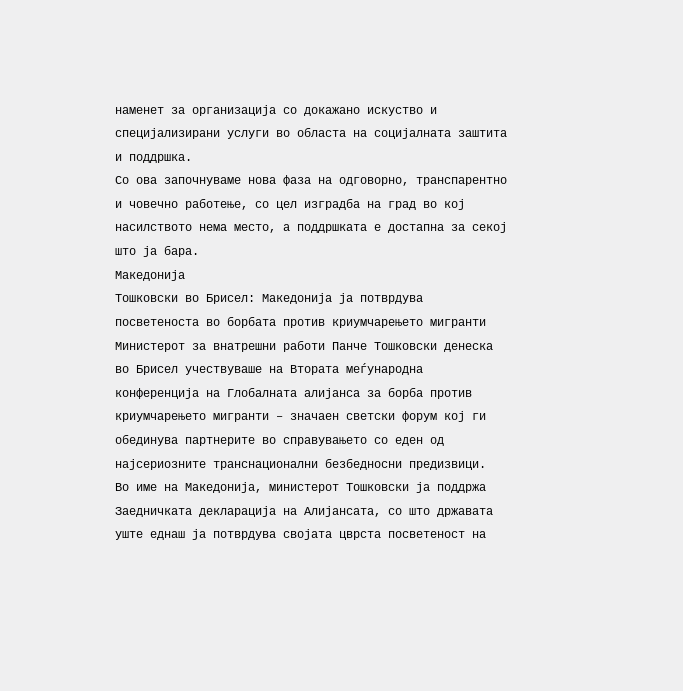наменет за организација со докажано искуство и специјализирани услуги во областа на социјалната заштита и поддршка.
Со ова започнуваме нова фаза на одговорно, транспарентно и човечно работење, со цел изградба на град во кој насилството нема место, а поддршката е достапна за секој што ја бара.
Македонија
Тошковски во Брисел: Македонија ја потврдува посветеноста во борбата против криумчарењето мигранти
Министерот за внатрешни работи Панче Тошковски денеска во Брисел учествуваше на Втората меѓународна конференција на Глобалната алијанса за борба против криумчарењето мигранти – значаен светски форум кој ги обединува партнерите во справувањето со еден од најсериозните транснационални безбедносни предизвици.
Во име на Македонија, министерот Тошковски ја поддржа Заедничката декларација на Алијансата, со што државата уште еднаш ја потврдува својата цврста посветеност на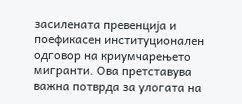засилената превенција и поефикасен институционален одговор на криумчарењето мигранти. Ова претставува важна потврда за улогата на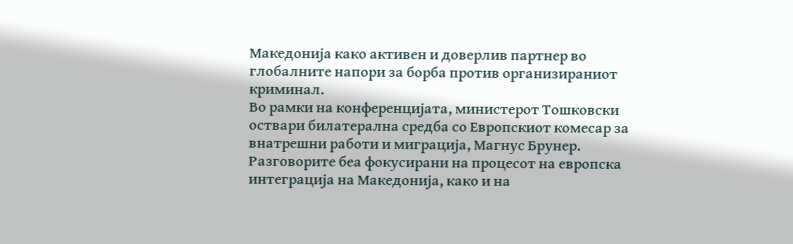Македонија како активен и доверлив партнер во глобалните напори за борба против организираниот криминал.
Во рамки на конференцијата, министерот Тошковски оствари билатерална средба со Европскиот комесар за внатрешни работи и миграција, Магнус Брунер. Разговорите беа фокусирани на процесот на европска интеграција на Македонија, како и на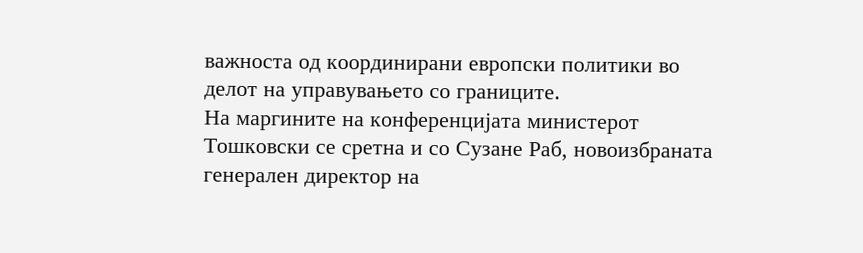важноста од координирани европски политики во делот на управувањето со границите.
На маргините на конференцијата министерот Тошковски се сретна и со Сузане Раб, новоизбраната генерален директор на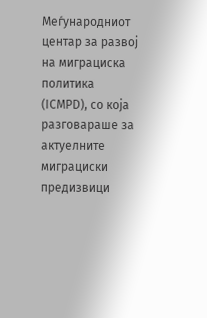Меѓународниот центар за развој на миграциска политика (ICMPD), со која разговараше за актуелните миграциски предизвици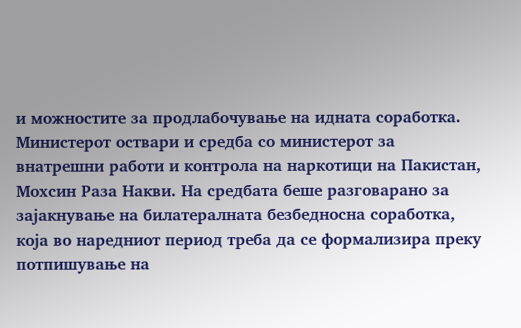и можностите за продлабочување на идната соработка.
Министерот оствари и средба со министерот за внатрешни работи и контрола на наркотици на Пакистан, Мохсин Раза Накви. На средбата беше разговарано за зајакнување на билатералната безбедносна соработка, која во наредниот период треба да се формализира преку потпишување на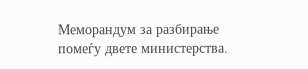Меморандум за разбирање помеѓу двете министерства.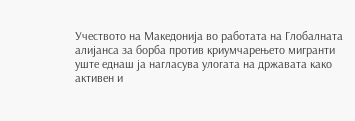Учеството на Македонија во работата на Глобалната алијанса за борба против криумчарењето мигранти уште еднаш ја нагласува улогата на државата како активен и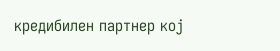кредибилен партнер кој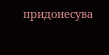придонесува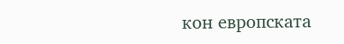кон европската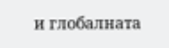и глобалната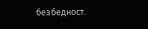безбедност.